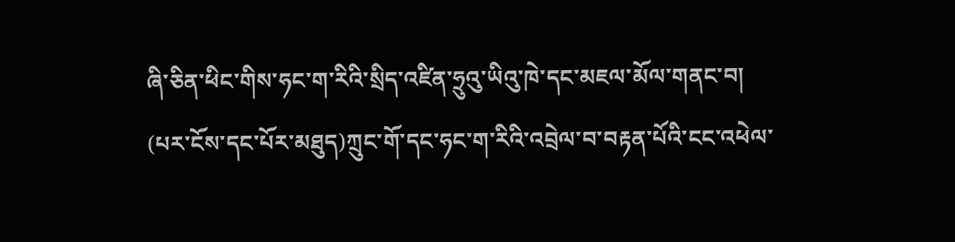ཞི་ཅིན་ཕིང་གིས་ཧང་ག་རིའི་སྲིད་འཛིན་ཧྲུའུ་ཡིའུ་ཁེ་དང་མཇལ་མོལ་གནང་བ།
(པར་ངོས་དང་པོར་མཐུད)ཀྲུང་གོ་དང་ཧང་ག་རིའི་འབྲེལ་བ་བརྟན་པོའི་ངང་འཕེལ་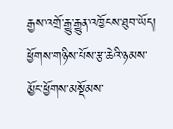རྒྱས་འགྲོ་རྒྱུ་རྒྱུན་འཁྱོངས་ཐུབ་ཡོད། ཕྱོགས་གཉིས་པོས་རྩ་ཆེའི་ཉམས་མྱོང་ཕྱོགས་མསྡོམས་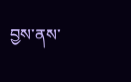བྱས་ནས་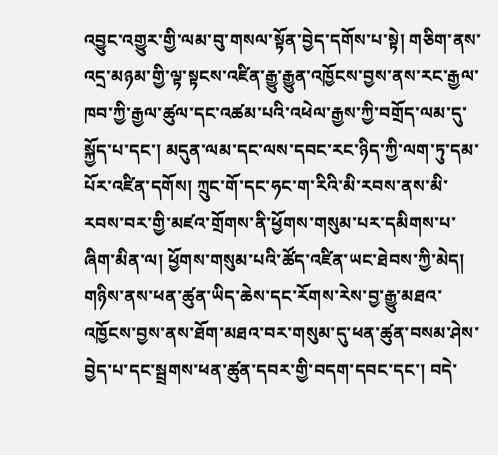འབྱུང་འགྱུར་གྱི་ལམ་བུ་གསལ་སྟོན་བྱེད་དགོས་པ་སྟེ། གཅིག་ནས་འདྲ་མཉམ་གྱི་ལྟ་སྟངས་འཛིན་རྒྱུ་རྒྱུན་འཁྱོངས་བྱས་ནས་རང་རྒྱལ་ཁབ་ཀྱི་རྒྱལ་ཚུལ་དང་འཚམ་པའི་འཕེལ་རྒྱས་ཀྱི་བགྲོད་ལམ་དུ་སྐྱོད་པ་དང་། མདུན་ལམ་དང་ལས་དབང་རང་ཉིད་ཀྱི་ལག་ཏུ་དམ་པོར་འཛིན་དགོས། ཀྲུང་གོ་དང་ཧང་ག་རིའི་མི་རབས་ནས་མི་རབས་བར་གྱི་མཛའ་གྲོགས་ནི་ཕྱོགས་གསུམ་པར་དམིགས་པ་ཞིག་མིན་ལ། ཕྱོགས་གསུམ་པའི་ཚོད་འཛིན་ཡང་ཐེབས་ཀྱི་མེད། གཉིས་ནས་ཕན་ཚུན་ཡིད་ཆེས་དང་རོགས་རེས་བྱ་རྒྱུ་མཐའ་འཁྱོངས་བྱས་ནས་ཐོག་མཐའ་བར་གསུམ་དུ་ཕན་ཚུན་བསམ་ཤེས་བྱེད་པ་དང་སྦྲགས་ཕན་ཚུན་དབར་གྱི་བདག་དབང་དང་། བདེ་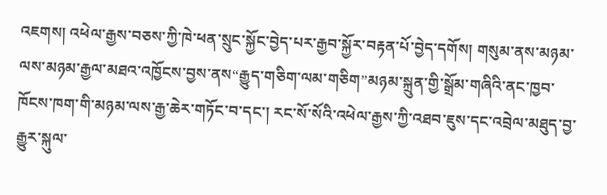འཇགས། འཕེལ་རྒྱས་བཅས་ཀྱི་ཁེ་ཕན་སྲུང་སྐྱོང་བྱེད་པར་རྒྱབ་སྐྱོར་བརྟན་པོ་བྱེད་དགོས། གསུམ་ནས་མཉམ་ལས་མཉམ་རྒྱལ་མཐའ་འཁྱོངས་བྱས་ནས“རྒྱུད་གཅིག་ལམ་གཅིག”མཉམ་སྐྲུན་གྱི་སྒྲོམ་གཞིའི་ནང་ཁྱབ་ཁོངས་ཁག་གི་མཉམ་ལས་རྒྱ་ཆེར་གཏོང་བ་དང་། རང་སོ་སོའི་འཕེལ་རྒྱས་ཀྱི་འཐབ་ཇུས་དང་འབྲེལ་མཐུད་བྱ་རྒྱུར་སྐུལ་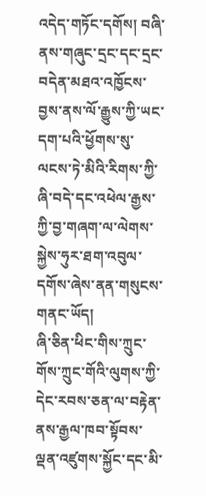འདེད་གཏོང་དགོས། བཞི་ནས་གཞུང་དྲང་དང་དྲང་བདེན་མཐའ་འཁྱོངས་བྱས་ནས་ལོ་རྒྱུས་ཀྱི་ཡང་དག་པའི་ཕྱོགས་སུ་ལངས་ཏེ་མིའི་རིགས་ཀྱི་ཞི་བདེ་དང་འཕེལ་རྒྱས་ཀྱི་བྱ་གཞག་ལ་ལེགས་སྐྱེས་ཧུར་ཐག་འབུལ་དགོས་ཞེས་ནན་གསུངས་གནང་ཡོད།
ཞི་ཅིན་ཕིང་གིས་ཀྲུང་གོས་ཀྲུང་གོའི་ལུགས་ཀྱི་དེང་རབས་ཅན་ལ་བརྟེན་ནས་རྒྱལ་ཁབ་སྟོབས་ལྡན་འཛུགས་སྐྱོང་དང་མི་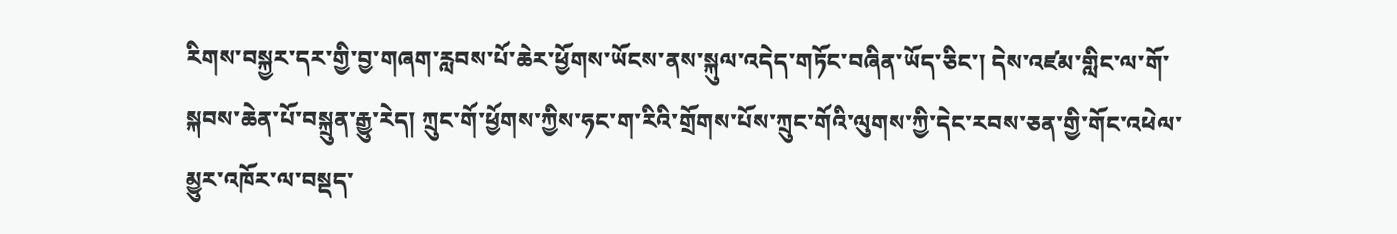རིགས་བསྐྱར་དར་གྱི་བྱ་གཞག་རླབས་པོ་ཆེར་ཕྱོགས་ཡོངས་ནས་སྐུལ་འདེད་གཏོང་བཞིན་ཡོད་ཅིང་། དེས་འཛམ་གླིང་ལ་གོ་སྐབས་ཆེན་པོ་བསྐྲུན་རྒྱུ་རེད། ཀྲུང་གོ་ཕྱོགས་ཀྱིས་ཧང་ག་རིའི་གྲོགས་པོས་ཀྲུང་གོའི་ལུགས་ཀྱི་དེང་རབས་ཅན་གྱི་གོང་འཕེལ་མྱུར་འཁོར་ལ་བསྡད་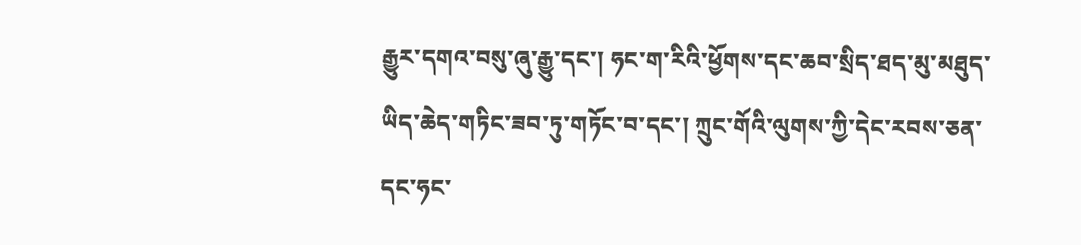རྒྱུར་དགའ་བསུ་ཞུ་རྒྱུ་དང་། ཧང་ག་རིའི་ཕྱོགས་དང་ཆབ་སྲིད་ཐད་མུ་མཐུད་ཡིད་ཆེད་གཏིང་ཟབ་ཏུ་གཏོང་བ་དང་། ཀྲུང་གོའི་ལུགས་ཀྱི་དེང་རབས་ཅན་དང་ཧང་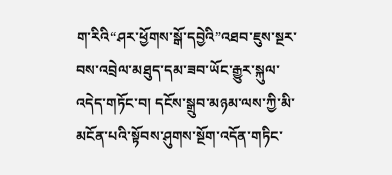ག་རིའི“ཤར་ཕྱོགས་སྒོ་དབྱེའི”འཐབ་ཇུས་སྔར་བས་འབྲེལ་མཐུད་དམ་ཟབ་ཡོང་རྒྱུར་སྐུལ་འདེད་གཏོང་བ། དངོས་སྒྲུབ་མཉམ་ལས་ཀྱི་མི་མངོན་པའི་སྟོབས་ཤུགས་སྔོག་འདོན་གཏིང་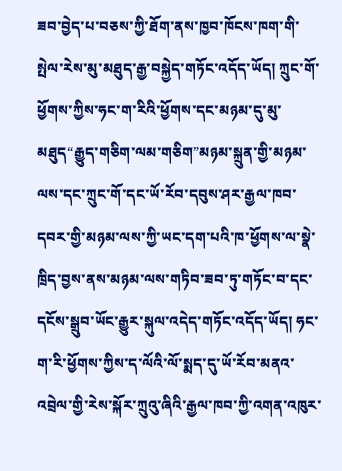ཟབ་བྱེད་པ་བཅས་ཀྱི་ཐོག་ནས་ཁྱབ་ཁོངས་ཁག་གི་སྤེལ་རེས་མུ་མཐུད་རྒྱ་བསྐྱེད་གཏོང་འདོད་ཡོད། ཀྲུང་གོ་ཕྱོགས་ཀྱིས་ཧང་ག་རིའི་ཕྱོགས་དང་མཉམ་དུ་མུ་མཐུད“རྒྱུད་གཅིག་ལམ་གཅིག”མཉམ་སྐྲུན་གྱི་མཉམ་ལས་དང་ཀྲུང་གོ་དང་ཡོ་རོབ་དབུས་ཤར་རྒྱལ་ཁབ་དབར་གྱི་མཉམ་ལས་ཀྱི་ཡང་དག་པའི་ཁ་ཕྱོགས་ལ་སྣེ་ཁྲིད་བྱས་ནས་མཉམ་ལས་གཏིབ་ཟབ་ཏུ་གཏོང་བ་དང་དངོས་སྒྲུབ་ཡོང་རྒྱུར་སྐུལ་འདེད་གཏོང་འདོད་ཡོད། ཧང་ག་རི་ཕྱོགས་ཀྱིས་ད་ལོའི་ལོ་སྨད་དུ་ཡོ་རོབ་མནའ་འབྲེལ་གྱི་རེས་སྐོར་ཀྲུའུ་ཞིའི་རྒྱལ་ཁབ་ཀྱི་འགན་འཁུར་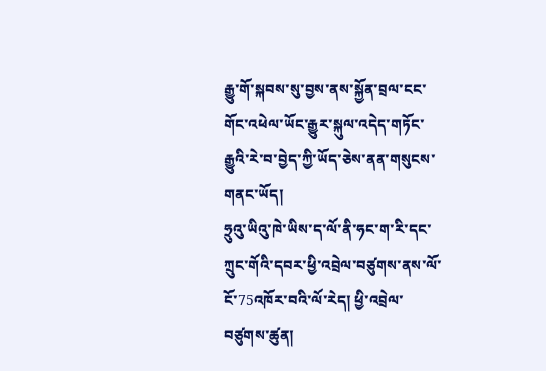རྒྱུ་གོ་སྐབས་སུ་བྱས་ནས་སྐྱོན་བྲལ་ངང་གོང་འཕེལ་ཡོང་རྒྱུར་སྐུལ་འདེད་གཏོང་རྒྱུའི་རེ་བ་བྱེད་ཀྱི་ཡོད་ཅེས་ནན་གསུངས་གནང་ཡོད།
ཧྲུའུ་ཡིའུ་ཁེ་ཡིས་ད་ལོ་ནི་ཧང་ག་རི་དང་ཀྲུང་གོའི་དབར་ཕྱི་འབྲེལ་བཙུགས་ནས་ལོ་ངོ་75འཁོར་བའི་ལོ་རེད། ཕྱི་འབྲེལ་བཙུགས་ཚུན།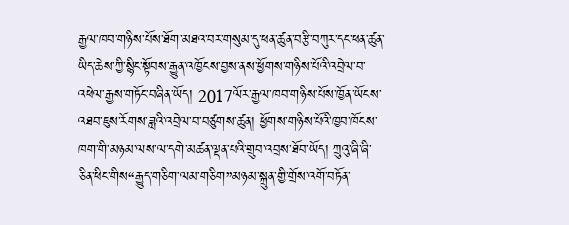རྒྱལ་ཁབ་གཉིས་པོས་ཐོག་མཐའ་བར་གསུམ་དུ་ཕན་ཚུན་བརྩི་བཀུར་དང་ཕན་ཚུན་ཡིད་ཆེས་ཀྱི་སྙིང་སྟོབས་རྒྱུན་འཁྱོངས་བྱས་ནས་ཕྱོགས་གཉིས་པོའི་འབྲེལ་བ་འཕེལ་རྒྱས་གཏོང་བཞིན་ཡོད། 2017ལོར་རྒྱལ་ཁབ་གཉིས་པོས་ཁྱོན་ཡོངས་འཐབ་ཇུས་རོགས་ཟླའི་འབྲེལ་བ་བཙུགས་ཚུན། ཕྱོགས་གཉིས་པོའི་ཁྱབ་ཁོངས་ཁག་གི་མཉམ་ལས་ལ་དགེ་མཚན་ལྡན་པའི་གྲུབ་འབྲས་ཐོབ་ཡོད། ཀྲུའུ་ཞི་ཞི་ཅིན་ཕིང་གིས“རྒྱུད་གཅིག་ལམ་གཅིག”མཉམ་སྐྲུན་གྱི་གྲོས་འགོ་བཏོན་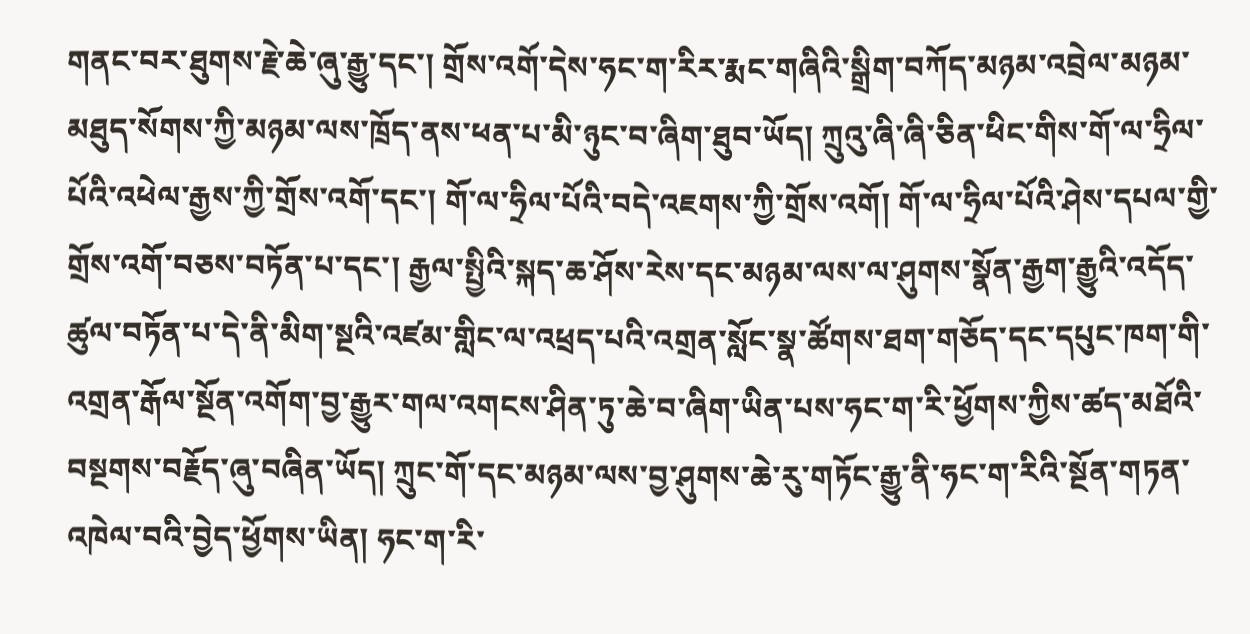གནང་བར་ཐུགས་རྗེ་ཆེ་ཞུ་རྒྱུ་དང་། གྲོས་འགོ་དེས་ཧང་ག་རིར་རྨང་གཞིའི་སྒྲིག་བཀོད་མཉམ་འབྲེལ་མཉམ་མཐུད་སོགས་ཀྱི་མཉམ་ལས་ཁྲོད་ནས་ཕན་པ་མི་ཉུང་བ་ཞིག་ཐུབ་ཡོད། ཀྲུའུ་ཞི་ཞི་ཅིན་ཕིང་གིས་གོ་ལ་ཧྲིལ་པོའི་འཕེལ་རྒྱས་ཀྱི་གྲོས་འགོ་དང་། གོ་ལ་ཧྲིལ་པོའི་བདེ་འཇགས་ཀྱི་གྲོས་འགོ། གོ་ལ་ཧྲིལ་པོའི་ཤེས་དཔལ་གྱི་གྲོས་འགོ་བཅས་བཏོན་པ་དང་། རྒྱལ་སྤྱིའི་སྐད་ཆ་ཤོས་རེས་དང་མཉམ་ལས་ལ་ཤུགས་སྣོན་རྒྱག་རྒྱུའི་འདོད་ཚུལ་བཏོན་པ་དེ་ནི་མིག་སྔའི་འཛམ་གླིང་ལ་འཕྲད་པའི་འགྲན་སློང་སྣ་ཚོགས་ཐག་གཅོད་དང་དཔུང་ཁག་གི་འགྲན་རྒོལ་སྔོན་འགོག་བྱ་རྒྱུར་གལ་འགངས་ཤིན་ཏུ་ཆེ་བ་ཞིག་ཡིན་པས་ཧང་ག་རི་ཕྱོགས་ཀྱིས་ཚད་མཐོའི་བསྔགས་བརྗོད་ཞུ་བཞིན་ཡོད། ཀྲུང་གོ་དང་མཉམ་ལས་བྱ་ཤུགས་ཆེ་རུ་གཏོང་རྒྱུ་ནི་ཧང་ག་རིའི་སྔོན་གཏན་འཁེལ་བའི་བྱེད་ཕྱོགས་ཡིན། ཧང་ག་རི་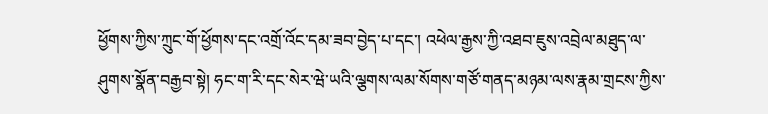ཕྱོགས་ཀྱིས་ཀྲུང་གོ་ཕྱོགས་དང་འགྲོ་འོང་དམ་ཟབ་བྱེད་པ་དང་། འཕེལ་རྒྱས་ཀྱི་འཐབ་ཇུས་འབྲེལ་མཐུད་ལ་ཤུགས་སྣོན་བརྒྱབ་སྟེ། ཧང་ག་རི་དང་སེར་ཝེ་ཡའི་ལྕགས་ལམ་སོགས་གཙོ་གནད་མཉམ་ལས་རྣམ་གྲངས་ཀྱིས་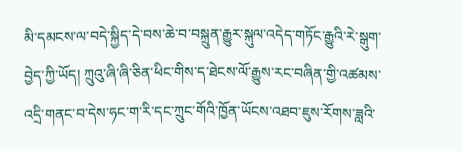མི་དམངས་ལ་བདེ་སྐྱིད་དེ་བས་ཆེ་བ་བསྐྲུན་རྒྱུར་སྐུལ་འདེད་གཏོང་རྒྱུའི་རེ་སྒུག་བྱེད་ཀྱི་ཡོད། ཀྲུའུ་ཞི་ཞི་ཅིན་ཕིང་གིས་ད་ཐེངས་ལོ་རྒྱུས་རང་བཞིན་གྱི་འཚམས་འདྲི་གནང་བ་དེས་ཧང་ག་རི་དང་ཀྲུང་གོའི་ཁྱོན་ཡོངས་འཐབ་ཇུས་རོགས་ཟླའི་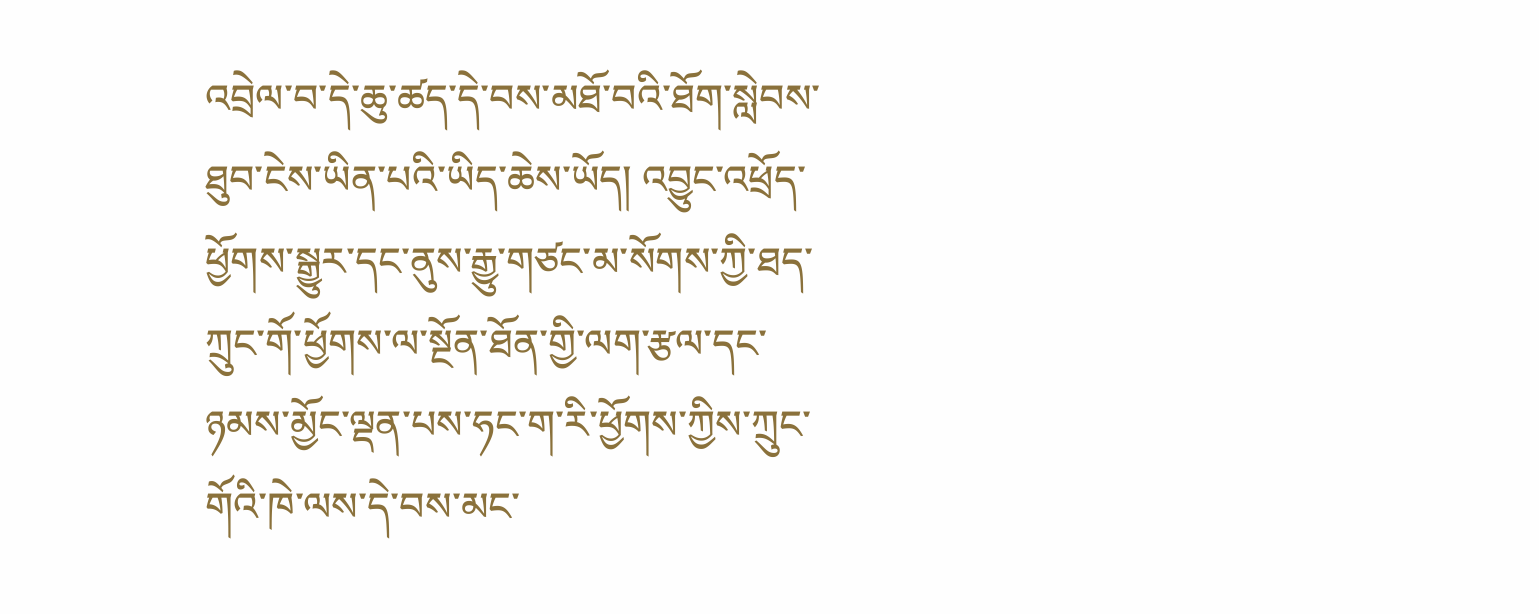འབྲེལ་བ་དེ་ཆུ་ཚད་དེ་བས་མཐོ་བའི་ཐོག་སླེབས་ཐུབ་ངེས་ཡིན་པའི་ཡིད་ཆེས་ཡོད། འབྱུང་འཕྲོད་ཕྱོགས་སྒྱུར་དང་ནུས་རྒྱུ་གཙང་མ་སོགས་ཀྱི་ཐད་ཀྲུང་གོ་ཕྱོགས་ལ་སྔོན་ཐོན་གྱི་ལག་རྩལ་དང་ཉམས་མྱོང་ལྡན་པས་ཧང་ག་རི་ཕྱོགས་ཀྱིས་ཀྲུང་གོའི་ཁེ་ལས་དེ་བས་མང་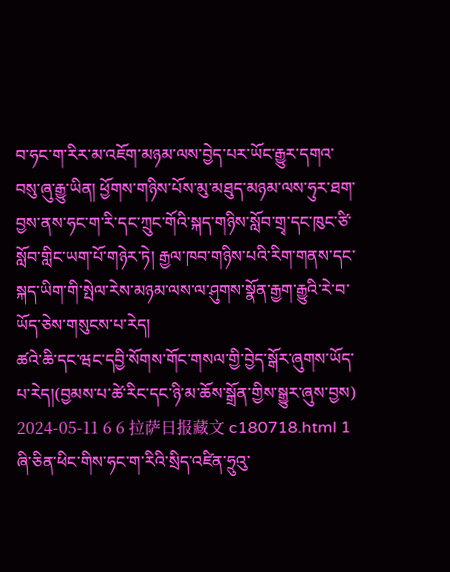བ་ཧང་ག་རིར་མ་འཇོག་མཉམ་ལས་བྱེད་པར་ཡོང་རྒྱུར་དགའ་བསུ་ཞུ་རྒྱུ་ཡིན། ཕྱོགས་གཉིས་པོས་མུ་མཐུད་མཉམ་ལས་ཧུར་ཐག་བྱས་ནས་ཧང་ག་རི་དང་ཀྲུང་གོའི་སྐད་གཉིས་སློབ་གྲྭ་དང་ཁུང་ཙི་སློབ་གླིང་ཡག་པོ་གཉེར་ཏེ། རྒྱལ་ཁབ་གཉིས་པའི་རིག་གནས་དང་སྐད་ཡིག་གི་སྤེལ་རེས་མཉམ་ལས་ལ་ཤུགས་སྣོན་རྒྱག་རྒྱུའི་རེ་བ་ཡོད་ཅེས་གསུངས་པ་རེད།
ཚའེ་ཆི་དང་ཝང་དབྱི་སོགས་གོང་གསལ་གྱི་བྱེད་སྒོར་ཞུགས་ཡོད་པ་རེད།(བྱམས་པ་ཚེ་རིང་དང་ཉི་མ་ཆོས་སྒྲོན་གྱིས་སྒྱུར་ཞུས་བྱས)
2024-05-11 6 6 拉萨日报藏文 c180718.html 1 ཞི་ཅིན་ཕིང་གིས་ཧང་ག་རིའི་སྲིད་འཛིན་ཧྲུའུ་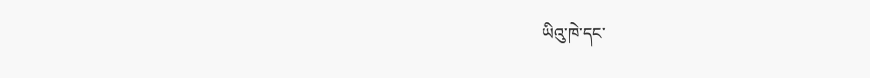ཡིའུ་ཁེ་དང་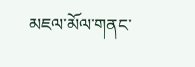མཇལ་མོལ་གནང་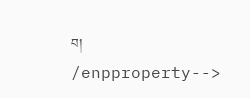བ། /enpproperty-->